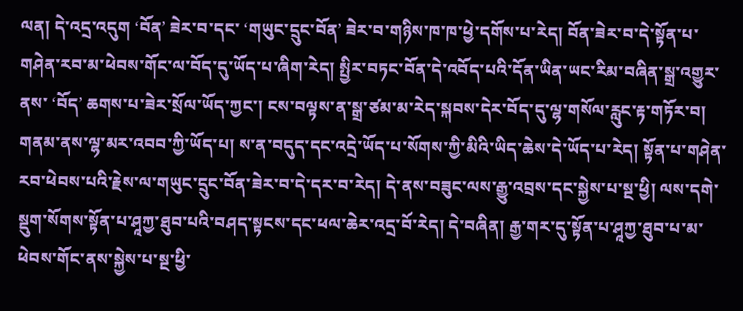ལན། དེ་འདྲ་འདུག ‘བོན’ ཟེར་བ་དང་ ‘གཡུང་དྲུང་བོན’ ཟེར་བ་གཉིས་ཁ་ཁ་ཕྱེ་དགོས་པ་རེད། བོན་ཟེར་བ་དེ་སྟོན་པ་གཤེན་རབ་མ་ཕེབས་གོང་ལ་བོད་དུ་ཡོད་པ་ཞིག་རེད། སྤྱིར་བཏང་བོན་དེ་འབོད་པའི་དོན་ཡིན་ཡང་རིམ་བཞིན་སྒྲ་འགྱུར་ནས་ ‘བོད’ ཆགས་པ་ཟེར་སྲོལ་ཡོད་ཀྱང་། ངས་བལྟས་ན་སྒྲ་ཙམ་མ་རེད་སྐབས་དེར་བོད་དུ་ལྷ་གསོལ་རླུང་རྟ་གཏོར་བ། གནམ་ནས་ལྷ་མར་འབབ་ཀྱི་ཡོད་པ། ས་ན་བདུད་དང་འདྲེ་ཡོད་པ་སོགས་ཀྱི་མིའི་ཡིད་ཆེས་དེ་ཡོད་པ་རེད། སྟོན་པ་གཤེན་རབ་ཕེབས་པའི་རྗེས་ལ་གཡུང་དྲུང་བོན་ཟེར་བ་དེ་དར་བ་རེད། དེ་ནས་བཟུང་ལས་རྒྱུ་འབྲས་དང་སྐྱེས་པ་སྔ་ཕྱི། ལས་དགེ་སྡུག་སོགས་སྟོན་པ་ཤཱཀྱ་ཐུབ་པའི་བཤད་སྟངས་དང་ཕལ་ཆེར་འདྲ་བོ་རེད། དེ་བཞིན། རྒྱ་གར་དུ་སྟོན་པ་ཤཱཀྱ་ཐུབ་པ་མ་ཕེབས་གོང་ནས་སྐྱེས་པ་སྔ་ཕྱི་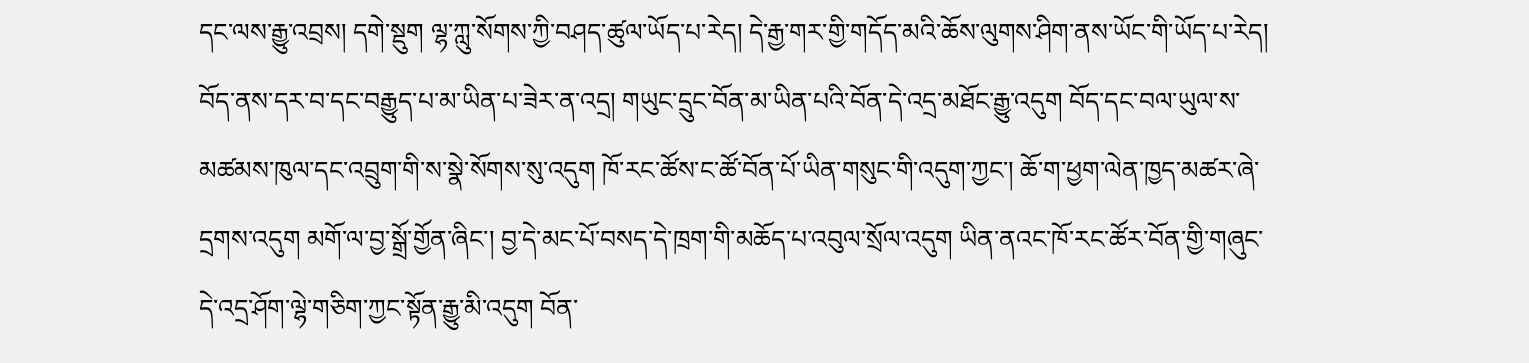དང་ལས་རྒྱུ་འབྲས། དགེ་སྡུག ལྷ་ཀླུ་སོགས་ཀྱི་བཤད་ཚུལ་ཡོད་པ་རེད། དེ་རྒྱ་གར་གྱི་གདོད་མའི་ཆོས་ལུགས་ཤིག་ནས་ཡོང་གི་ཡོད་པ་རེད།
བོད་ནས་དར་བ་དང་བརྒྱུད་པ་མ་ཡིན་པ་ཟེར་ན་འདྲ། གཡུང་དྲུང་བོན་མ་ཡིན་པའི་བོན་དེ་འདྲ་མཐོང་རྒྱུ་འདུག བོད་དང་བལ་ཡུལ་ས་མཚམས་ཁུལ་དང་འབྲུག་གི་ས་སྣེ་སོགས་སུ་འདུག ཁོ་རང་ཚོས་ང་ཚོ་བོན་པོ་ཡིན་གསུང་གི་འདུག་ཀྱང་། ཆོ་ག་ཕྱག་ལེན་ཁྱད་མཚར་ཞེ་དྲགས་འདུག མགོ་ལ་བྱ་སྒྲོ་གྱོན་ཞིང་། བྱ་དེ་མང་པོ་བསད་དེ་ཁྲག་གི་མཆོད་པ་འབུལ་སྲོལ་འདུག ཡིན་ནའང་ཁོ་རང་ཚོར་བོན་གྱི་གཞུང་དེ་འདྲ་ཤོག་ལྷེ་གཅིག་ཀྱང་སྟོན་རྒྱུ་མི་འདུག བོན་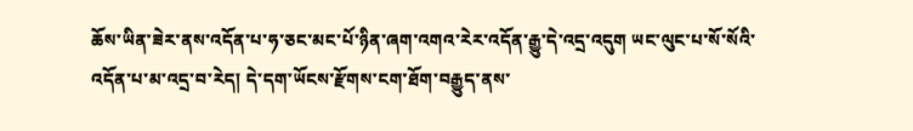ཆོས་ཡིན་ཟེར་ནས་འདོན་པ་ཧ་ཅང་མང་པོ་ཉིན་ཞག་འགའ་རེར་འདོན་རྒྱུ་དེ་འདྲ་འདུག ཡང་ལུང་པ་སོ་སོའི་འདོན་པ་མ་འདྲ་བ་རེད། དེ་དག་ཡོངས་རྫོགས་ངག་ཐོག་བརྒྱུད་ནས་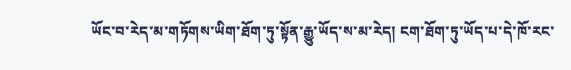ཡོང་བ་རེད་མ་གཏོགས་ཡིག་ཐོག་ཏུ་སྟོན་རྒྱུ་ཡོད་ས་མ་རེད། ངག་ཐོག་ཏུ་ཡོད་པ་དེ་ཁོ་རང་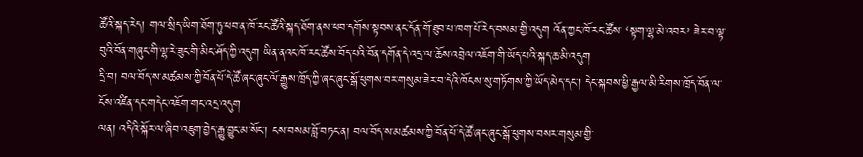ཚོའི་སྐད་རེད། གལ་སྲིད་ཡིག་ཐོག་ཏུ་ཕབ་ན་ཁོ་རང་ཚོའི་སྐད་ཐོག་ནས་ཕབ་དགོས་སྟབས་ནང་དོན་གོ་ཐུབ་པ་ཁག་པོ་རེད་བསམ་གྱི་འདུག འོན་ཀྱང་ཁོ་རང་ཚོས་ ‘སྟག་ལྷ་མེ་འབར’ ཟེར་བ་ལྟ་བུའི་བོན་གཞུང་གི་ལྷ་རེ་ཟུང་གི་མིང་ཤོད་ཀྱི་འདུག ཡིན་ནའང་ཁོ་རང་ཚོས་བོད་པའི་བོན་དགོན་དེ་འདྲ་ལ་ཆོས་འབྲེལ་འཇོག་གི་ཡོད་པའི་སྐད་ཆ་མི་འདུག
དྲི་བ། བལ་བོད་ས་མཚམས་ཀྱི་བོན་པོ་དེ་ཚོ་ཞང་ཞུང་ལོ་རྒྱུས་ཁྲོད་ཀྱི་ཞང་ཞུང་སྒོ་ཕུགས་བར་གསུམ་ཟེར་བ་དེའི་ཁོངས་སུ་གཏོགས་ཀྱི་ཡོད་མེད་དང་། དེང་སྐབས་ཕྱི་རྒྱལ་མི་རིགས་ཁྲོད་བོན་ལ་ངོས་འཛིན་དང་གདེང་འཇོག་གང་འདྲ་འདུག
ལན། འདིའི་སྐོར་ལ་ཞིབ་འཇུག་བྱེད་རྒྱུ་བྱུང་མ་སོང་། ངས་བསམ་བློ་བཏང་ན། བལ་བོད་ས་མཚམས་ཀྱི་བོན་པོ་དེ་ཚོ་ཞང་ཞུང་སྒོ་ཕུགས་བསར་གསུམ་གྱི་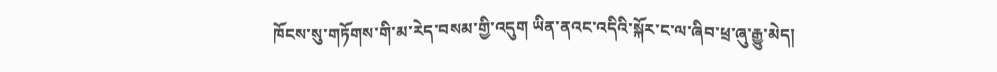ཁོངས་སུ་གཏོགས་གི་མ་རེད་བསམ་གྱི་འདུག ཡིན་ནའང་འདིའི་སྐོར་ང་ལ་ཞིབ་ཕྲ་ཞུ་རྒྱུ་མེད།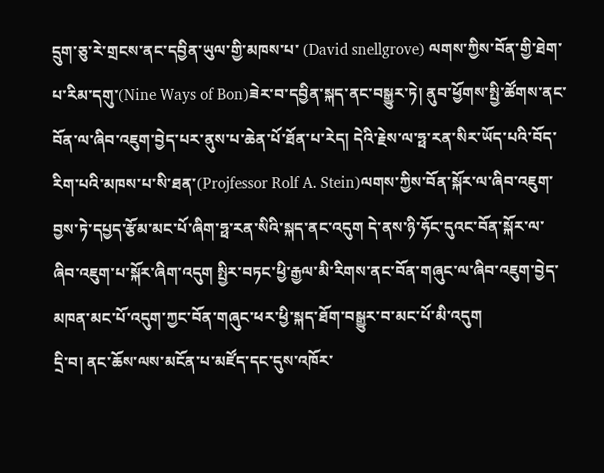དྲུག་ཅུ་རེ་གྲངས་ནང་དབྱིན་ཡུལ་གྱི་མཁས་པ་ (David snellgrove) ལགས་ཀྱིས་བོན་གྱི་ཐེག་པ་རིམ་དགུ་(Nine Ways of Bon)ཟེར་བ་དབྱིན་སྐད་ནང་བསྒྱུར་ཏེ། ནུབ་ཕྱོགས་སྤྱི་ཚོགས་ནང་བོན་ལ་ཞིབ་འཇུག་བྱེད་པར་ནུས་པ་ཆེན་པོ་ཐོན་པ་རེད། དེའི་རྗེས་ལ་ཧྥ་རན་སིར་ཡོད་པའི་བོད་རིག་པའི་མཁས་པ་སི་ཐན་(Projfessor Rolf A. Stein)ལགས་ཀྱིས་བོན་སྐོར་ལ་ཞིབ་འཇུག་བྱས་ཏེ་དཔྱད་རྩོམ་མང་པོ་ཞིག་ཧྥ་རན་སིའི་སྐད་ནང་འདུག དེ་ནས་ཉི་ཧོང་དུའང་བོན་སྐོར་ལ་ཞིབ་འཇུག་པ་སྐོར་ཞིག་འདུག སྤྱིར་བཏང་ཕྱི་རྒྱལ་མི་རིགས་ནང་བོན་གཞུང་ལ་ཞིབ་འཇུག་བྱེད་མཁན་མང་པོ་འདུག་ཀྱང་བོན་གཞུང་ཕར་ཕྱི་སྐད་ཐོག་བསྒྱུར་བ་མང་པོ་མི་འདུག
དྲི་བ། ནང་ཆོས་ལས་མངོན་པ་མཛོད་དང་དུས་འཁོར་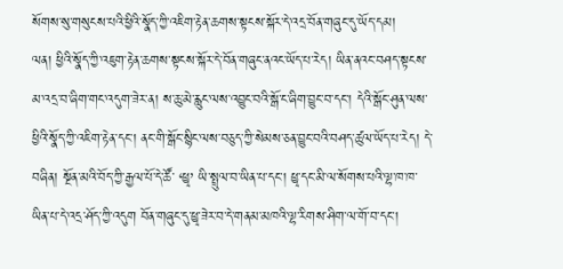སོགས་སུ་གསུངས་པའི་ཕྱིའི་སྣོད་ཀྱི་འཇིག་རྟེན་ཆགས་སྟངས་སྐོར་དེ་འདྲ་བོན་གཞུང་དུ་ཡོད་དམ།
ལན། ཕྱིའི་སྣོད་ཀྱི་འཇུག་རྟེན་ཆགས་སྟངས་སྐོར་དེ་བོན་གཞུང་ནའང་ཡོད་པ་རེད། ཡིན་ནའང་བཤད་སྟངས་མ་འདྲ་བ་ཞིག་གང་འདུག་ཟེར་ན། ས་ཆུ་མེ་རླུང་ལས་འབྱུང་བའི་སྒོ་ང་ཞིག་བྱུང་བ་དང་། དེའི་སྒོང་ཤུན་ལས་ཕྱིའི་སྣོད་ཀྱི་འཇིག་རྟེན་དང་། ནང་གི་སྒོང་སྙིང་ལས་བཅུད་ཀྱི་སེམས་ཅན་བྱུང་བའི་བཤད་ཚུལ་ཡོད་པ་རེད། དེ་བཞིན། སྔོན་མའི་བོད་ཀྱི་རྒྱལ་པོ་དེ་ཚོ་ ‘ཕྱྭ’ ཡི་སྤྲུལ་བ་ཡིན་པ་དང་། ཕྱྭ་དང་མི་ལ་སོགས་པའི་ལྷ་ཁ་ཁ་ཡིན་པ་དེ་འདྲ་ཤོད་ཀྱི་འདུག བོན་གཞུང་དུ་ཕྱྭ་ཟེར་བ་དེ་གནམ་མཁའི་ལྷ་རིགས་ཤིག་ལ་གོ་བ་དང་།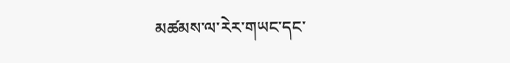མཚམས་ལ་རེར་གཡང་དང་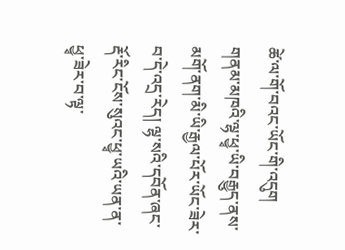ཚེ་ལ་གོ་བའང་ཡོང་གི་འདུག གནམ་མཁའི་ལྷ་ཕྱྭ་ཡི་བརྒྱུད་ནས་མགོ་ནག་མི་ཡི་རྒྱལ་པོར་ཡོང་ཟེར་བ་དེ་འདྲ་རེད། ལྷ་སའི་དབོན་ཞང་རྡོ་རིང་ངོས་སུའང་ཕྱྭ་ཡའི་ཡན་ན་ཕྱྭ་ཟེར་བ་ལྟ་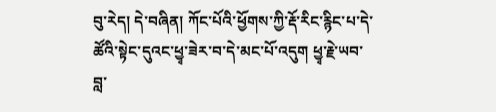བུ་རེད། དེ་བཞིན། ཀོང་པོའི་ཕྱོགས་ཀྱི་རྡོ་རིང་རྙིང་པ་དེ་ཚོའི་སྟེང་དུའང་ཕྱྭ་ཟེར་བ་དེ་མང་པོ་འདུག ཕྱྭ་རྗེ་ཡབ་བླ་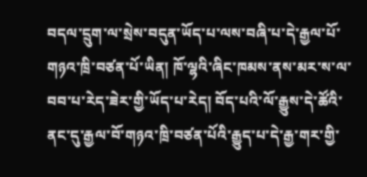བདལ་དྲུག་ལ་སྲེས་བདུན་ཡོད་པ་ལས་བཞི་པ་དེ་རྒྱལ་པོ་གཉའ་ཁྲི་བཙན་པོ་ཡིན། ཁོ་ལྷའི་ཞིང་ཁམས་ནས་མར་ས་ལ་བབ་པ་རེད་ཟེར་གྱི་ཡོད་པ་རེད། བོད་པའི་ལོ་རྒྱུས་དེ་ཚོའི་ནང་དུ་རྒྱལ་བོ་གཉའ་ཁྲི་བཙན་པོའི་རྒྱུད་པ་དེ་རྒྱ་གར་གྱི་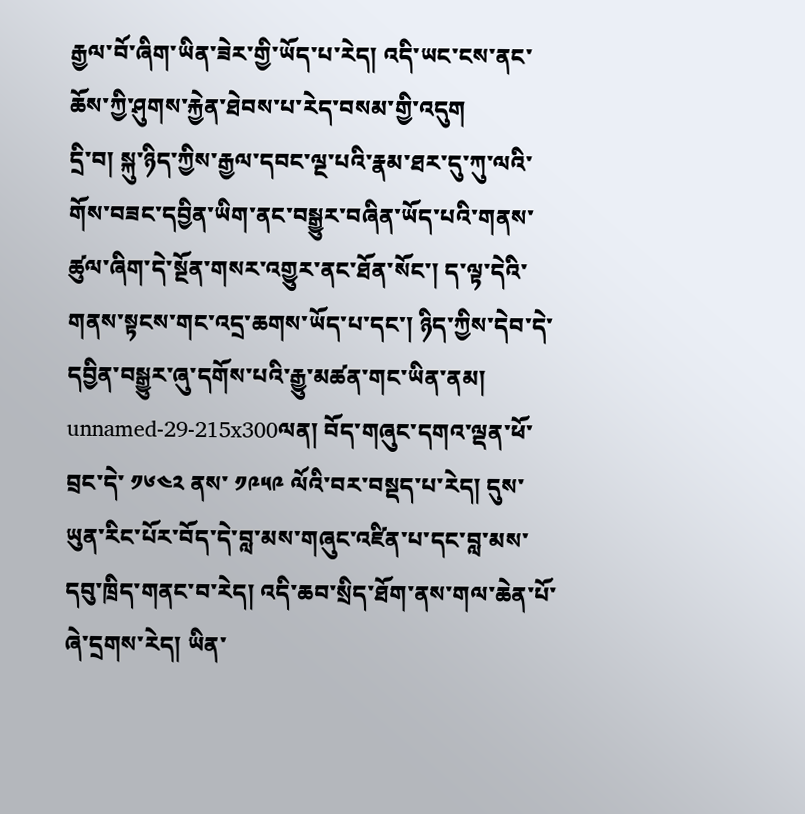རྒྱལ་བོ་ཞིག་ཡིན་ཟེར་གྱི་ཡོད་པ་རེད། འདི་ཡང་ངས་ནང་ཆོས་ཀྱི་ཤུགས་རྐྱེན་ཐེབས་པ་རེད་བསམ་གྱི་འདུག
དྲི་བ། སྐུ་ཉིད་ཀྱིས་རྒྱལ་དབང་ལྔ་པའི་རྣམ་ཐར་དུ་ཀུ་ལའི་གོས་བཟང་དབྱིན་ཡིག་ནང་བསྒྱུར་བཞིན་ཡོད་པའི་གནས་ཚུལ་ཞིག་དེ་སྔོན་གསར་འགྱུར་ནང་ཐོན་སོང་། ད་ལྟ་དེའི་གནས་སྟངས་གང་འདྲ་ཆགས་ཡོད་པ་དང་། ཉིད་ཀྱིས་དེབ་དེ་དབྱིན་བསྒྱུར་ཞུ་དགོས་པའི་རྒྱུ་མཚན་གང་ཡིན་ནམ།
unnamed-29-215x300ལན། བོད་གཞུང་དགའ་ལྡན་ཕོ་བྲང་དེ་ ༡༦༤༢ ནས་ ༡༩༥༩ ལོའི་བར་བསྡད་པ་རེད། དུས་ཡུན་རིང་པོར་བོད་དེ་བླ་མས་གཞུང་འཛིན་པ་དང་བླ་མས་དབུ་ཁྲིད་གནང་བ་རེད། འདི་ཆབ་སྲིད་ཐོག་ནས་གལ་ཆེན་པོ་ཞེ་དྲགས་རེད། ཡིན་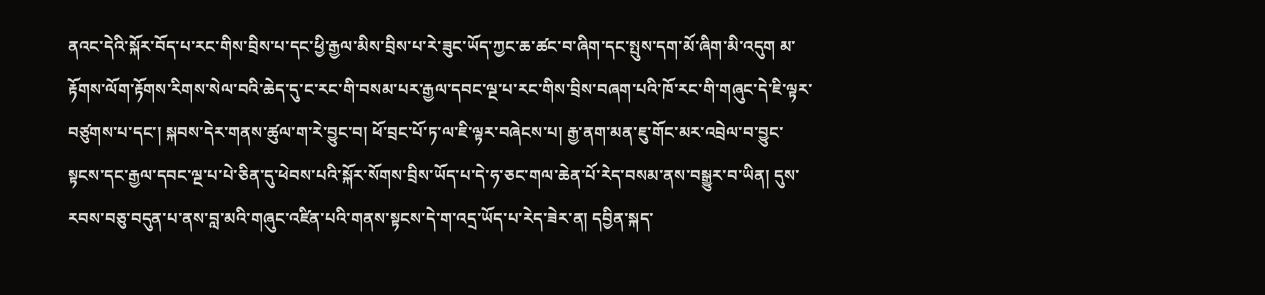ནའང་དེའི་སྐོར་བོད་པ་རང་གིས་བྲིས་པ་དང་ཕྱི་རྒྱལ་མིས་བྲིས་པ་རེ་ཟུང་ཡོད་ཀྱང་ཆ་ཚང་བ་ཞིག་དང་སྤུས་དག་མོ་ཞིག་མི་འདུག མ་རྟོགས་ལོག་རྟོགས་རིགས་སེལ་བའི་ཆེད་དུ་ང་རང་གི་བསམ་པར་རྒྱལ་དབང་ལྔ་པ་རང་གིས་བྲིས་བཞག་པའི་ཁོ་རང་གི་གཞུང་དེ་ཇི་ལྟར་བཙུགས་པ་དང་། སྐབས་དེར་གནས་ཚུལ་ག་རེ་བྱུང་བ། ཕོ་བྲང་པོ་ཏ་ལ་ཇི་ལྟར་བཞེངས་པ། རྒྱ་ནག་མན་ཇུ་གོང་མར་འབྲེལ་བ་བྱུང་སྟངས་དང་རྒྱལ་དབང་ལྔ་པ་པེ་ཅིན་དུ་ཕེབས་པའི་སྐོར་སོགས་བྲིས་ཡོད་པ་དེ་ཧ་ཅང་གལ་ཆེན་པོ་རེད་བསམ་ནས་བསྒྱུར་བ་ཡིན། དུས་རབས་བཅུ་བདུན་པ་ནས་བླ་མའི་གཞུང་འཛིན་པའི་གནས་སྟངས་དེ་ག་འདྲ་ཡོད་པ་རེད་ཟེར་ན། དབྱིན་སྐད་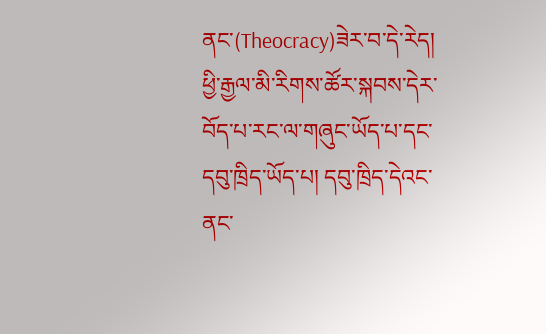ནང་(Theocracy)ཟེར་བ་དེ་རེད། ཕྱི་རྒྱལ་མི་རིགས་ཚོར་སྐབས་དེར་བོད་པ་རང་ལ་གཞུང་ཡོད་པ་དང་དབུ་ཁྲིད་ཡོད་པ། དབུ་ཁྲིད་དེའང་ནང་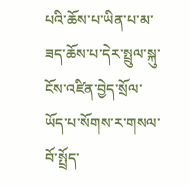པའི་ཆོས་པ་ཡིན་པ་མ་ཟད་ཆོས་པ་དེར་སྤྲུལ་སྐུ་ངོས་འཛིན་བྱེད་སྲོལ་ཡོད་པ་སོགས་ར་གསལ་བོ་སྤྲོད་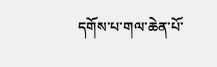དགོས་པ་གལ་ཆེན་པོ་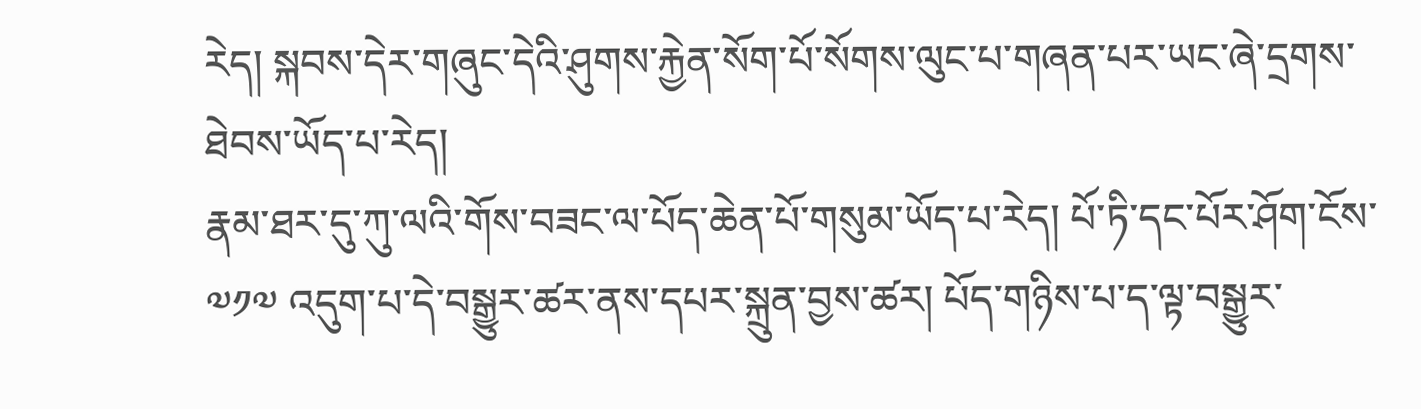རེད། སྐབས་དེར་གཞུང་དེའི་ཤུགས་རྐྱེན་སོག་པོ་སོགས་ལུང་པ་གཞན་པར་ཡང་ཞེ་དྲགས་ཐེབས་ཡོད་པ་རེད།
རྣམ་ཐར་དུ་ཀུ་ལའི་གོས་བཟང་ལ་པོད་ཆེན་པོ་གསུམ་ཡོད་པ་རེད། པོ་ཏི་དང་པོར་ཤོག་ངོས་ ༧༡༧ འདུག་པ་དེ་བསྒྱུར་ཚར་ནས་དཔར་སྐྲུན་བྱས་ཚར། པོད་གཉིས་པ་ད་ལྟ་བསྒྱུར་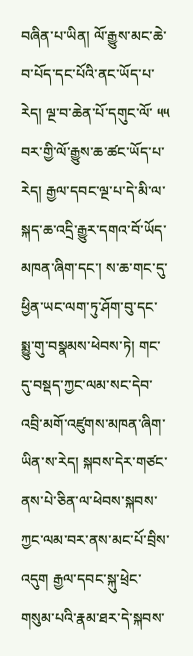བཞིན་པ་ཡིན། ལོ་རྒྱུས་མང་ཆེ་བ་པོད་དང་པོའི་ནང་ཡོད་པ་རེད། ལྔ་བ་ཆེན་པོ་དགུང་ལོ་ ༥༥ བར་གྱི་ལོ་རྒྱུས་ཆ་ཚང་ཡོད་པ་རེད། རྒྱལ་དབང་ལྔ་པ་དེ་མི་ལ་སྐད་ཆ་འདྲི་རྒྱུར་དགའ་བོ་ཡོད་མཁན་ཞིག་དང་། ས་ཆ་གང་དུ་ཕྱིན་ཡང་ལག་ཏུ་ཤོག་བུ་དང་སྨྱུ་གུ་བསྣམས་ཕེབས་ཏེ། གང་དུ་བསྡད་ཀྱང་ལམ་སང་དེབ་འབྲི་མགོ་འཛུགས་མཁན་ཞིག་ཡིན་ས་རེད། སྐབས་དེར་གཙང་ནས་པེ་ཅིན་ལ་ཕེབས་སྐབས་ཀྱང་ལམ་བར་ནས་མང་པོ་བྲིས་འདུག རྒྱལ་དབང་སྐུ་ཕྲེང་གསུམ་པའི་རྣམ་ཐར་དེ་སྐབས་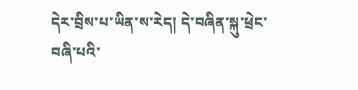དེར་བྲིས་པ་ཡིན་ས་རེད། དེ་བཞིན་སྐུ་ཕྲེང་བཞི་པའི་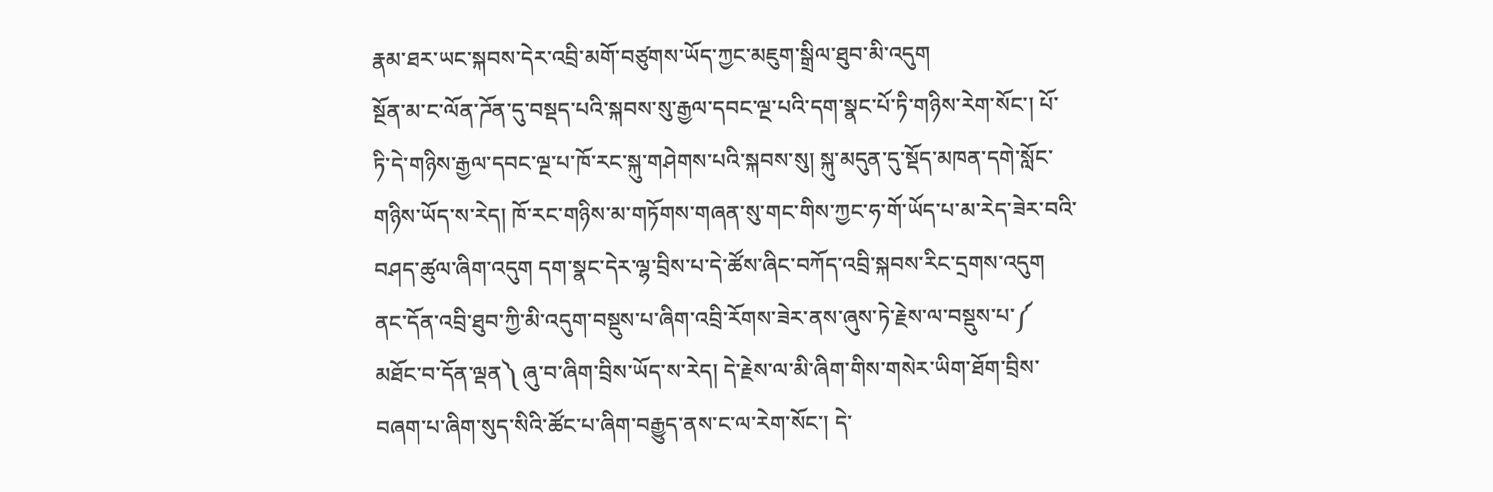རྣམ་ཐར་ཡང་སྐབས་དེར་འབྲི་མགོ་བཙུགས་ཡོད་ཀྱང་མཇུག་སྒྲིལ་ཐུབ་མི་འདུག
སྔོན་མ་ང་ལོན་ཌོན་དུ་བསྡད་པའི་སྐབས་སུ་རྒྱལ་དབང་ལྔ་པའི་དག་སྣང་པོ་ཏི་གཉིས་རེག་སོང་། པོ་ཏི་དེ་གཉིས་རྒྱལ་དབང་ལྔ་པ་ཁོ་རང་སྐུ་གཤེགས་པའི་སྐབས་སུ། སྐུ་མདུན་དུ་སྡོད་མཁན་དགེ་སློང་གཉིས་ཡོད་ས་རེད། ཁོ་རང་གཉིས་མ་གཏོགས་གཞན་སུ་གང་གིས་ཀྱང་ཧ་གོ་ཡོད་པ་མ་རེད་ཟེར་བའི་བཤད་ཚུལ་ཞིག་འདུག དག་སྣང་དེར་ལྷ་བྲིས་པ་དེ་ཚོས་ཞིང་བཀོད་འབྲི་སྐབས་རིང་དྲགས་འདུག ནང་དོན་འབྲི་ཐུབ་ཀྱི་མི་འདུག་བསྡུས་པ་ཞིག་འབྲི་རོགས་ཟེར་ནས་ཞུས་ཏེ་རྗེས་ལ་བསྡུས་པ་༼ མཐོང་བ་དོན་ལྡན༽ ཞུ་བ་ཞིག་བྲིས་ཡོད་ས་རེད། དེ་རྗེས་ལ་མི་ཞིག་གིས་གསེར་ཡིག་ཐོག་བྲིས་བཞག་པ་ཞིག་སུད་སིའི་ཚོང་པ་ཞིག་བརྒྱུད་ནས་ང་ལ་རེག་སོང་། དེ་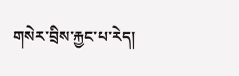གསེར་བྲིས་རྐྱང་པ་རེད།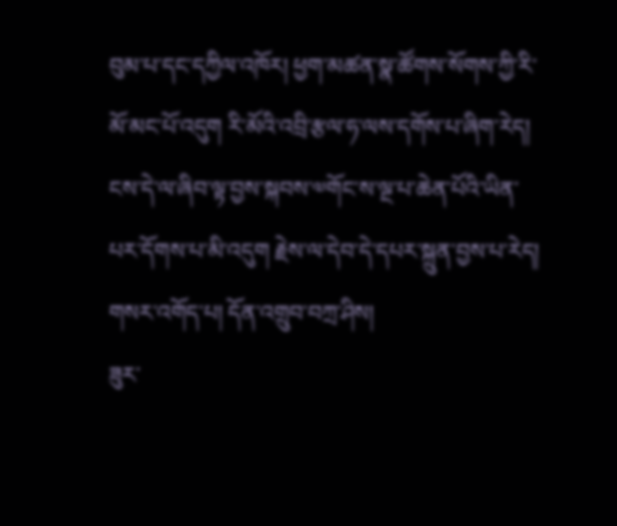བུམ་པ་དང་དཀྱིལ་འཁོར། ཕྱག་མཚན་སྣ་ཚོགས་སོགས་ཀྱི་རི་མོ་མང་པོ་འདུག རི་མོའི་འབྲི་རྩལ་ཧ་ལས་དགོས་པ་ཞིག་རེད། ངས་དེ་ལ་ཞིབ་ལྟ་བྱས་སྐབས་༧གོང་ས་ལྔ་པ་ཆེན་པོའི་ཡིན་པར་དོགས་པ་མི་འདུག རྗེས་ལ་དེབ་དེ་དཔར་སྐྲུན་བྱས་པ་རེད།
གསར་འགོད་པ། དོན་འགྲུབ་བཀྲ་ཤིས།
ཟུར་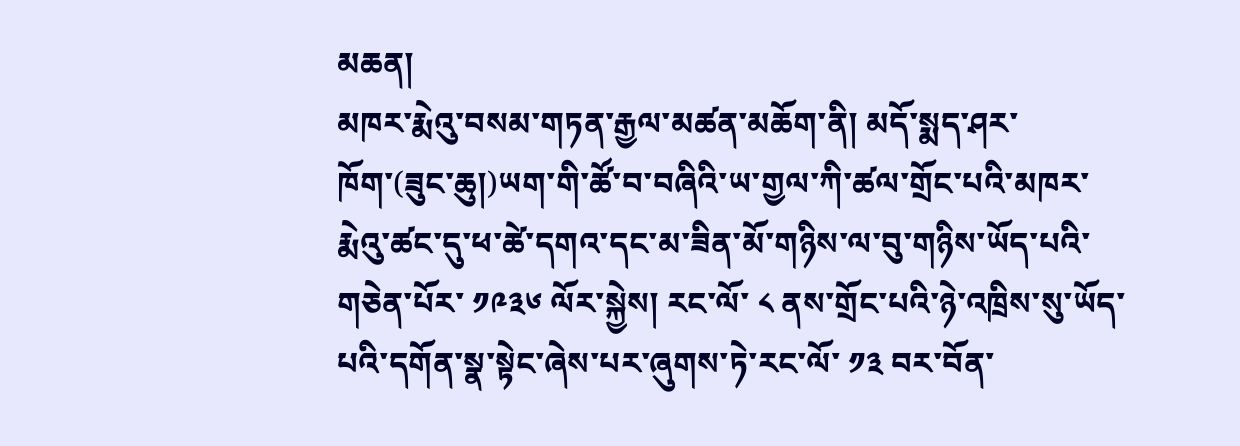མཆན།
མཁར་རྨེའུ་བསམ་གཏན་རྒྱལ་མཚན་མཆོག་ནི། མདོ་སྨད་ཤར་ཁོག་(ཟུང་ཆུ།)ཡག་གི་ཚོ་བ་བཞིའི་ཡ་གྱལ་ཀི་ཚལ་གྲོང་པའི་མཁར་རྨེའུ་ཚང་དུ་ཕ་ཚེ་དགའ་དང་མ་ཟིན་མོ་གཉིས་ལ་བུ་གཉིས་ཡོད་པའི་གཅེན་པོར་ ༡༩༣༦ ལོར་སྐྱེས། རང་ལོ་ ༨ ནས་གྲོང་པའི་ཉེ་འཁྲིས་སུ་ཡོད་པའི་དགོན་སྣ་སྟེང་ཞེས་པར་ཞུགས་ཏེ་རང་ལོ་ ༡༣ བར་བོན་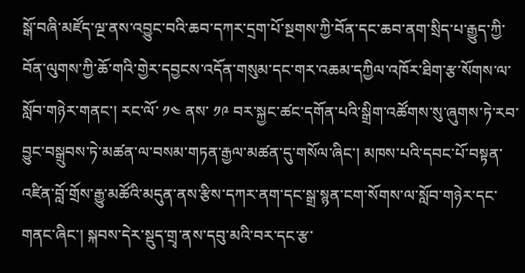སྒོ་བཞི་མཛོད་ལྔ་ནས་འབྱུང་བའི་ཆབ་དཀར་དྲག་པོ་སྔགས་ཀྱི་བོན་དང་ཆབ་ནག་སྲིད་པ་རྒྱུད་ཀྱི་བོན་ལུགས་ཀྱི་ཆོ་གའི་གྱེར་དབྱངས་འདོན་གསུམ་དང་གར་འཆམ་དཀྱིལ་འཁོར་ཐིག་རྩ་སོགས་ལ་སློབ་གཉེར་གནང་། རང་ལོ་ ༡༤ ནས་ ༡༩ བར་སྐྱང་ཚང་དགོན་པའི་སྒྲིག་འཚོགས་སུ་ཞུགས་ཏེ་རབ་བྱུང་བསྒྲུབས་ཏེ་མཚན་ལ་བསམ་གཏན་རྒྱལ་མཚན་དུ་གསོལ་ཞིང་། མཁས་པའི་དབང་པོ་བསྟན་འཛིན་བློ་གྲོས་རྒྱུ་མཚོའི་མདུན་ནས་རྩིས་དཀར་ནག་དང་སྒྲ་སྙན་ངག་སོགས་ལ་སློབ་གཉེར་དང་གནང་ཞིང་། སྐབས་དེར་སྡུད་གྲྭ་ནས་དབུ་མའི་བར་དང་རྩ་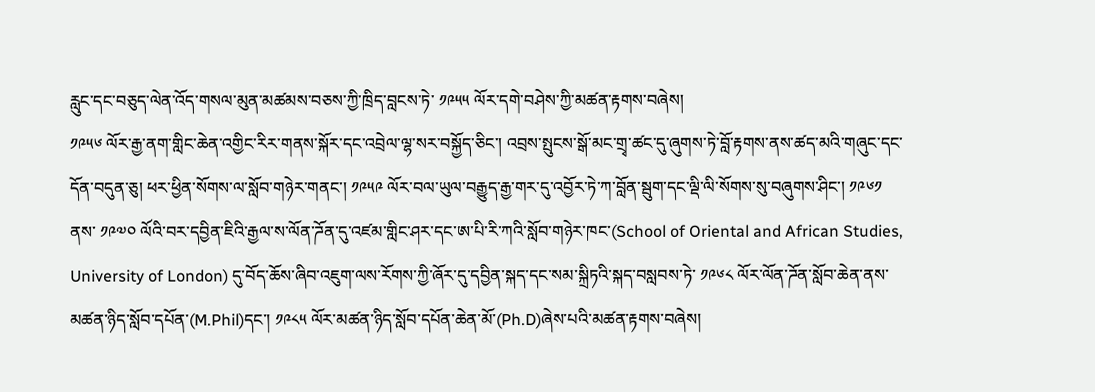རླུང་དང་བཅུད་ལེན་འོད་གསལ་མུན་མཚམས་བཅས་ཀྱི་ཁྲིད་བླངས་ཏེ་ ༡༩༥༥ ལོར་དགེ་བཤེས་ཀྱི་མཚན་རྟགས་བཞེས།
༡༩༥༦ ལོར་རྒྱ་ནག་གླིང་ཆེན་འགྱིང་རིར་གནས་སྐོར་དང་འབྲེལ་ལྷ་སར་བསྐྱོད་ཅིང་། འབྲས་སྤུངས་སྒོ་མང་གྲྭ་ཚང་དུ་ཞུགས་ཏེ་བློ་རྟགས་ནས་ཚད་མའི་གཞུང་དང་དོན་བདུན་ཅུ། ཕར་ཕྱིན་སོགས་ལ་སློབ་གཉེར་གནང་། ༡༩༥༩ ལོར་བལ་ཡུལ་བརྒྱུད་རྒྱ་གར་དུ་འབྱོར་ཏེ་ཀ་བློན་སྦུག་དང་ལྡི་ལི་སོགས་སུ་བཞུགས་ཤིང་། ༡༩༦༡ ནས་ ༡༩༧༠ ལོའི་བར་དབྱིན་ཇིའི་རྒྱལ་ས་ལོན་ཌོན་དུ་འཛམ་གླིང་ཤར་དང་ཨ་པི་རི་ཀའི་སློབ་གཉེར་ཁང་(School of Oriental and African Studies, University of London) དུ་བོད་ཆོས་ཞིབ་འཇུག་ལས་རོགས་ཀྱི་ཞོར་དུ་དབྱིན་སྐད་དང་སམ་སྐྲིཏའི་སྐད་བསླབས་ཏེ་ ༡༩༦༨ ལོར་ལོན་ཌོན་སློབ་ཆེན་ནས་མཚན་ཉིད་སློབ་དཔོན་(M.Phil)དང་། ༡༩༨༥ ལོར་མཚན་ཉིད་སློབ་དཔོན་ཆེན་མོ་(Ph.D)ཞེས་པའི་མཚན་རྟགས་བཞེས།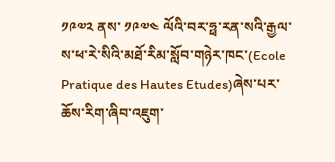༡༩༧༢ ནས་ ༡༩༧༤ ལོའི་བར་ཧྥ་རན་སའི་རྒྱལ་ས་ཕ་རེ་སིའི་མཐོ་རིམ་སློབ་གཉེར་ཁང་(Ecole Pratique des Hautes Etudes)ཞེས་པར་ཆོས་རིག་ཞིབ་འཇུག་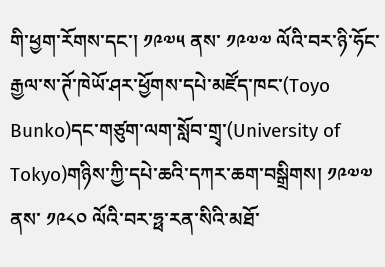གི་ཕྱག་རོགས་དང་། ༡༩༧༥ ནས་ ༡༩༧༧ ལོའི་བར་ཉི་ཧོང་རྒྱལ་ས་ཊོ་ཁེཡོ་ཤར་ཕྱོགས་དཔེ་མཛོད་ཁང་(Toyo Bunko)དང་གཙུག་ལག་སློབ་གྲྭ་(University of Tokyo)གཉིས་ཀྱི་དཔེ་ཆའི་དཀར་ཆག་བསྒྲིགས། ༡༩༧༧ ནས་ ༡༩༨༠ ལོའི་བར་ཧྥ་རན་སིའི་མཐོ་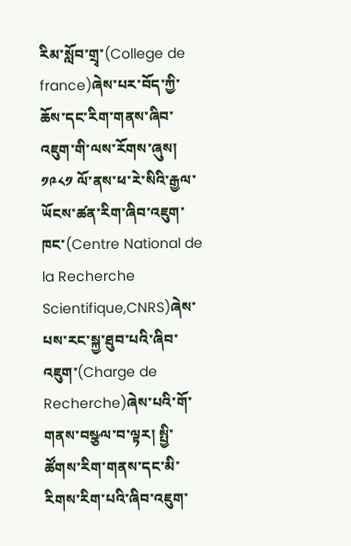རིམ་སློབ་གྲྭ་(College de france)ཞེས་པར་བོད་ཀྱི་ཆོས་དང་རིག་གནས་ཞིབ་འཇུག་གི་ལས་རོགས་ཞུས། ༡༩༨༡ ལོ་ནས་ཕ་རེ་སིའི་རྒྱལ་ཡོངས་ཚན་རིག་ཞིབ་འཇུག་ཁང་(Centre National de la Recherche Scientifique,CNRS)ཞེས་པས་རང་སྐྱ་ཐུབ་པའི་ཞིབ་འཇུག་(Charge de Recherche)ཞེས་པའི་གོ་གནས་བསྩལ་བ་ལྟར། སྤྱི་ཚོགས་རིག་གནས་དང་མི་རིགས་རིག་པའི་ཞིབ་འཇུག་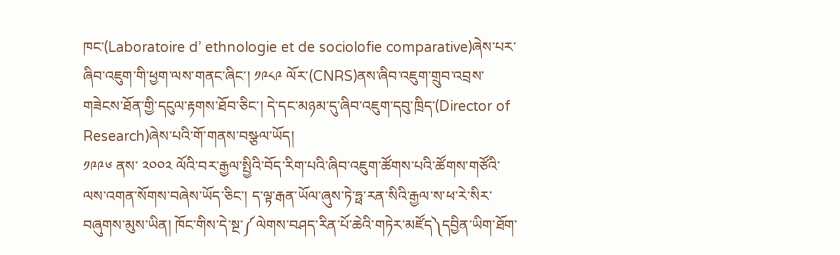ཁང་(Laboratoire d’ ethnologie et de sociolofie comparative)ཞེས་པར་ཞིབ་འཇུག་གི་ཕྱག་ལས་གནང་ཞིང་། ༡༩༨༩ ལོར་(CNRS)ནས་ཞིབ་འཇུག་གྲུབ་འབྲས་གཟེངས་ཐོན་གྱི་དངུལ་རྟགས་ཐོབ་ཅིང་། དེ་དང་མཉམ་དུ་ཞིབ་འཇུག་དབུ་ཁྲིད་(Director of Research)ཞེས་པའི་གོ་གནས་བསྩལ་ཡོད།
༡༩༩༦ ནས་ ༢༠༠༢ ལོའི་བར་རྒྱལ་སྤྱིའི་བོད་རིག་པའི་ཞིབ་འཇུག་ཚོགས་པའི་ཚོགས་གཙོའི་ལས་འགན་སོགས་བཞེས་ཡོད་ཅིང་། ད་ལྟ་རྒན་ཡོལ་ཞུས་ཏེ་ཧྥ་རན་སིའི་རྒྱལ་ས་ཕ་རེ་སིར་བཞུགས་མུས་ཡིན། ཁོང་གིས་དེ་སྔ་༼ལེགས་བཤད་རིན་པོ་ཆེའི་གཏེར་མཛོད༽དབྱིན་ཡིག་ཐོག་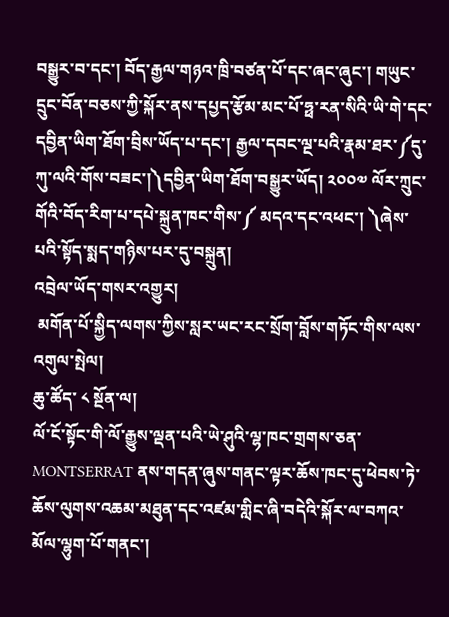བསྒྱུར་བ་དང་། བོད་རྒྱལ་གཉའ་ཁྲི་བཙན་པོ་དང་ཞང་ཞུང་། གཡུང་དྲུང་བོན་བཅས་ཀྱི་སྐོར་ནས་དཔྱད་རྩོམ་མང་པོ་ཧྥ་རན་སིའི་ཡི་གེ་དང་དབྱིན་ཡིག་ཐོག་བྲིས་ཡོད་པ་དང་། རྒྱལ་དབང་ལྔ་པའི་རྣམ་ཐར་༼དུ་ཀུ་ལའི་གོས་བཟང་།༽དབྱིན་ཡིག་ཐོག་བསྒྱུར་ཡོད། ༢༠༠༧ ལོར་ཀྲུང་གོའི་བོད་རིག་པ་དཔེ་སྐྲུན་ཁང་གིས་༼ མདའ་དང་འཕང་། ༽ཞེས་པའི་སྟོད་སྨད་གཉིས་པར་དུ་བསྐྲུན།
འབྲེལ་ཡོད་གསར་འགྱུར།
 མགོན་པོ་སྐྱིད་ལགས་ཀྱིས་སླར་ཡང་རང་སྲོག་བློས་གཏོང་གིས་ལས་འགུལ་སྤེལ།
ཆུ་ཚོད་ ༨ སྔོན་ལ།
ལོ་ངོ་སྟོང་གི་ལོ་རྒྱུས་ལྡན་པའི་ཡེ་ཤུའི་ལྷ་ཁང་གྲགས་ཅན་ MONTSERRAT ནས་གདན་ཞུས་གནང་ལྟར་ཆོས་ཁང་དུ་ཕེབས་ཏེ་ཆོས་ལུགས་འཆམ་མཐུན་དང་འཛམ་གླིང་ཞི་བདེའི་སྐོར་ལ་བཀའ་མོལ་ལྷུག་པོ་གནང་།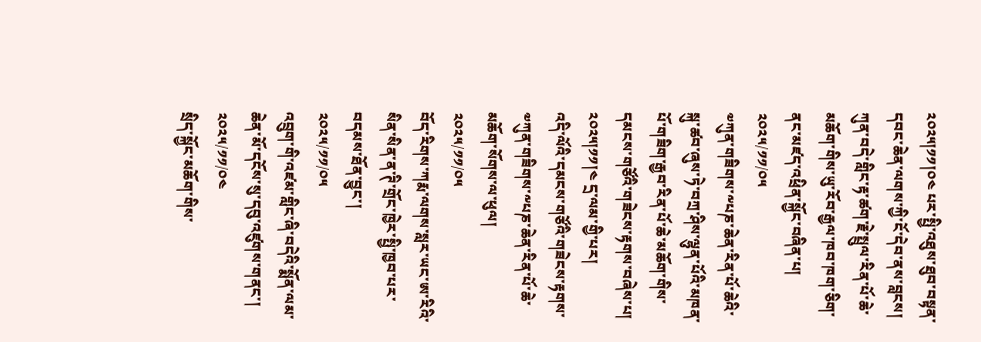༢༠༢༥།༡༡།༠༤ པར་སྤྱི་འཐུས་ཐུབ་བསྟན་དབང་ཆེན་ལགས་ཀྱི་ངོ་དེབ་ནས་བླངས།
ཀུན་བདེ་གླིང་རྟ་ཚག་རྗེ་སྤྲུལ་རིན་པོ་ཆེ་མཆོག་གིས་ཡུ་རོབ་རྒྱལ་ཁབ་ཁག་ཅིག་ནང་མཛད་འཕྲིན་སྐྱོང་བཞིན་པ།
༢༠༢༥/༡༡/༠༥
༧ཀུན་གཟིགས་༸པཎ་ཆེན་རིན་པོ་ཆེའི་སྐུ་ཚབ་ཞུས་ཏེ་བཀྲ་ཤིས་ལྷུན་པོའི་མཁན་པོ་གཟིག་རྒྱབ་རིན་པོ་ཆེ་མཆོག་གིས་དམངས་གཙོའི་གཟེངས་རྟགས་བཞེས་པ། ༢༠༢༥།༡༡།༤ དྲ་ལམ་གྱི་པར།
འདི་ལོའི་དམངས་གཙོའི་གཟེངས་རྟགས་༧ཀུན་གཟིགས་༸པཎ་ཆེན་རིན་པོ་ཆེ་མཆོག་སོགས་ལ་ཕུལ།
༢༠༢༥/༡༡/༠༥
བོད་རིགས་ཀརྨ་ལགས་སླར་ཡང་ཨ་རིའི་སིན་སིན་ན་ཊི་གྲོང་ཁྱེར་སྤྱི་ཁྱབ་པར་བདམས་ཐོན་བྱུང་།
༢༠༢༥/༡༡/༠༥
འབྲུག་གི་འཛམ་གླིང་ཞི་བདེའི་སྨོན་ལམ་ཆེན་མོ་དངོས་སུ་དབུ་འཛུགས་གནང་།
༢༠༢༥/༡༡/༠༤
སྲིད་སྐྱོང་མཆོག་གིས་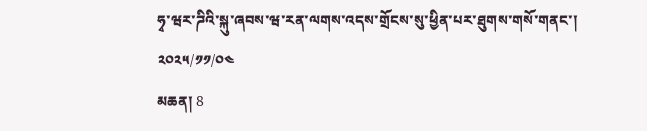ཧྭ་ཝར་ཌིའི་སྐུ་ཞབས་ཝ་རན་ལགས་འདས་གྲོངས་སུ་ཕྱིན་པར་ཐུགས་གསོ་གནང་།
༢༠༢༥/༡༡/༠༤
མཆན། 8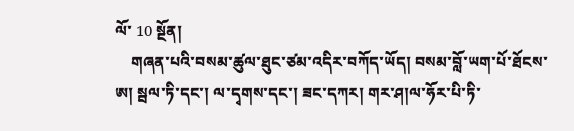ལོ་ 10 སྔོན།
    གཞན་པའི་བསམ་ཚུལ་ཐུང་ཙམ་འདིར་བཀོད་ཡོད། བསམ་བློ་ཡག་པོ་ཐོངས་ཨ། སྦལ་ཏི་དང་། ལ་དྭགས་དང་། ཟང་དཀར། གར་ཤ།ལ་ཧོར་པི་ཏི་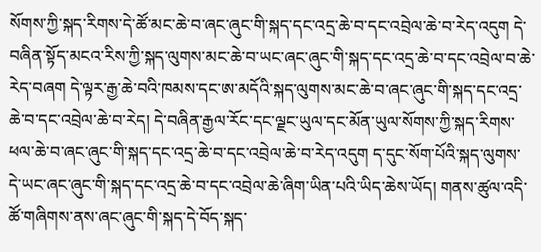སོགས་ཀྱི་སྐད་རིགས་དེ་ཚོ་མང་ཆེ་བ་ཞང་ཞུང་གི་སྐད་དང་འདྲ་ཆེ་བ་དང་འབྲེལ་ཆེ་བ་རེད་འདུག དེ་བཞིན་སྟོད་མངའ་རིས་ཀྱི་སྐད་ལུགས་མང་ཆེ་བ་ཡང་ཞང་ཞུང་གི་སྐད་དང་འདྲ་ཆེ་བ་དང་འབྲེལ་བ་ཆེ་རེད་བཞག དེ་ལྟར་རྒྱ་ཆེ་བའི་ཁམས་དང་ཨ་མདོའི་སྐད་ལུགས་མང་ཆེ་བ་ཞང་ཞུང་གི་སྐད་དང་འདྲ་ཆེ་བ་དང་འབྲེལ་ཆེ་བ་རེད། དེ་བཞིན་རྒྱལ་རོང་དང་ལྗང་ཡུལ་དང་མོན་ཡུལ་སོགས་ཀྱི་སྐད་རིགས་ཕལ་ཆེ་བ་ཞང་ཞུང་གི་སྐད་དང་འདྲ་ཆེ་བ་དང་འབྲེལ་ཆེ་བ་རེད་འདུག ད་དུང་སོག་པོའི་སྐད་ལུགས་དེ་ཡང་ཞང་ཞུང་གི་སྐད་དང་འདྲ་ཆེ་བ་དང་འབྲེལ་ཆེ་ཞིག་ཡིན་པའི་ཡིད་ཆེས་ཡོད། གནས་ཚུལ་འདི་ཚོ་གཞིགས་ནས་ཞང་ཞུང་གི་སྐད་དེ་བོད་སྐད་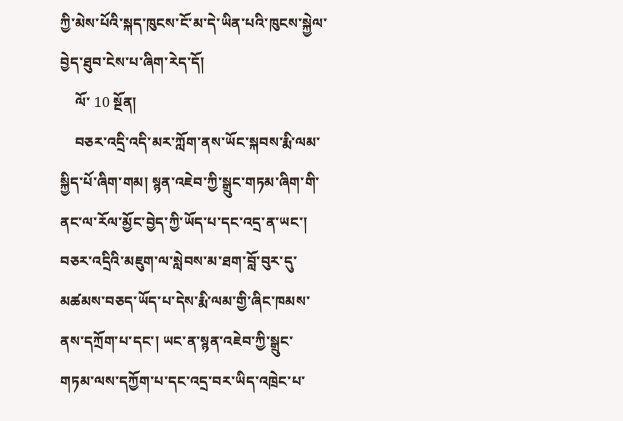ཀྱི་མེས་པོའི་སྐད་ཁུངས་ངོ་མ་དེ་ཡིན་པའི་ཁུངས་སྐྱེལ་བྱེད་ཐུབ་ངེས་པ་ཞིག་རེད་དོ།
    ལོ་ 10 སྔོན།
    བཅར་འདྲི་འདི་མར་ཀློག་ནས་ཡོང་སྐབས་རྨི་ལམ་སྐྱིད་པོ་ཞིག་གམ། སྙན་འཇེབ་ཀྱི་སྒྲུང་གཏམ་ཞིག་གི་ནང་ལ་རོལ་མྱོང་བྱེད་ཀྱི་ཡོད་པ་དང་འདྲ་ན་ཡང་། བཅར་འདྲིའི་མཇུག་ལ་སླེབས་མ་ཐག་བློ་བུར་དུ་མཚམས་བཅད་ཡོད་པ་དེས་རྨི་ལམ་གྱི་ཞིང་ཁམས་ནས་དཀྲོག་པ་དང་། ཡང་ན་སྙན་འཇེབ་ཀྱི་སྒྲུང་གཏམ་ལས་དཀྱོག་པ་དང་འདྲ་བར་ཡིད་འཁྲེང་པ་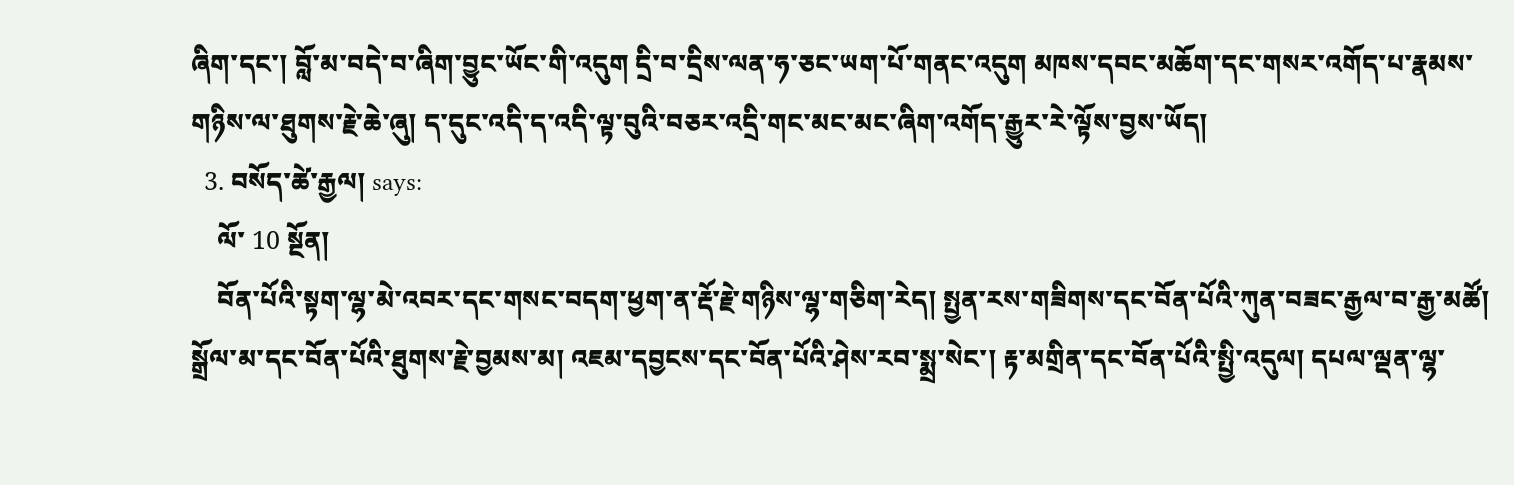ཞིག་དང་། བློ་མ་བདེ་བ་ཞིག་བྱུང་ཡོང་གི་འདུག དྲི་བ་དྲིས་ལན་ཧ་ཅང་ཡག་པོ་གནང་འདུག མཁས་དབང་མཆོག་དང་གསར་འགོད་པ་རྣམས་གཉིས་ལ་ཐུགས་རྗེ་ཆེ་ཞུ། ད་དུང་འདི་ད་འདི་ལྟ་བུའི་བཅར་འདྲི་གང་མང་མང་ཞིག་འགོད་རྒྱུར་རེ་ལྟོས་བྱས་ཡོད།
  3. བསོད་ཚེ་རྒྱལ། says:
    ལོ་ 10 སྔོན།
    བོན་པོའི་སྟག་ལྷ་མེ་འབར་དང་གསང་བདག་ཕྱག་ན་རྡོ་རྗེ་གཉིས་ལྷ་གཅིག་རེད། སྤྱན་རས་གཟིགས་དང་བོན་པོའི་ཀུན་བཟང་རྒྱལ་བ་རྒྱ་མཚོ། སྒྲོལ་མ་དང་བོན་པོའི་ཐུགས་རྗེ་བྱམས་མ། འཇམ་དབྱངས་དང་བོན་པོའི་ཤེས་རབ་སྨྲ་སེང་། རྟ་མགྲིན་དང་བོན་པོའི་སྤྱི་འདུལ། དཔལ་ལྡན་ལྷ་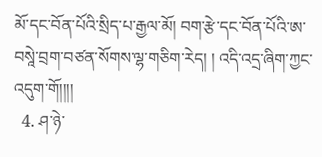མོ་དང་བོན་པོའི་སྲིད་པ་རྒྱལ་མོ། བག་རྩེ་དང་བོན་པོའི་ཨ་བསཱེ་བྲག་བཙན་སོགས་ལྷ་གཅིག་རེད། ། འདི་འདྲ་ཞིག་ཀྱང་འདུག་གོ།།།།
  4. ཤ་ཉེ་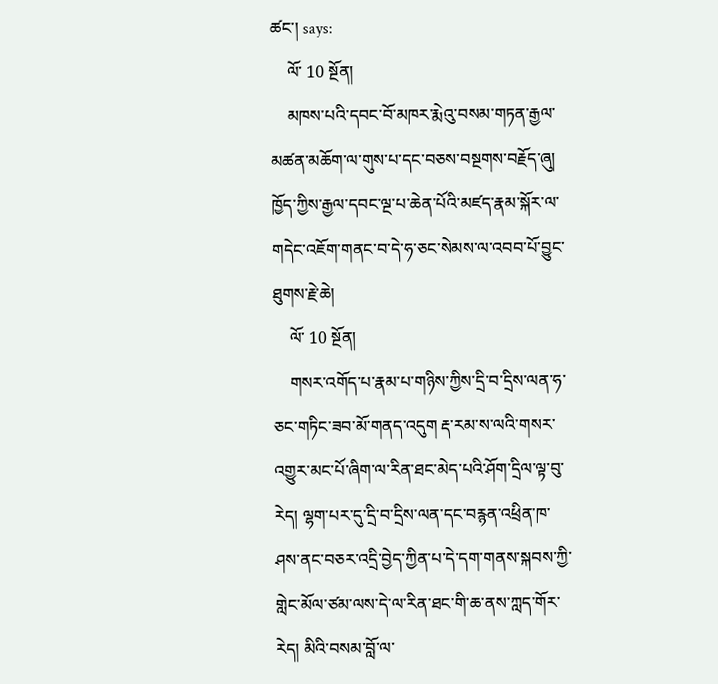ཚང་། says:
    ལོ་ 10 སྔོན།
    མཁས་པའི་དབང་བོ་མཁར་རྨེའུ་བསམ་གཏན་རྒྱལ་མཚན་མཆོག་ལ་གུས་པ་དང་བཅས་བསྔགས་བརྗོད་ཞུ། ཁྱོད་ཀྱིས་རྒྱལ་དབང་ལྔ་པ་ཆེན་པོའི་མཛད་རྣམ་སྐོར་ལ་གདེང་འཇོག་གནང་བ་དེ་ཧ་ཅང་སེམས་ལ་འབབ་པོ་བྱུང་ཐུགས་རྗེ་ཆེ།
    ལོ་ 10 སྔོན།
    གསར་འགོད་པ་རྣམ་པ་གཉིས་ཀྱིས་དྲི་བ་དྲིས་ལན་ཧ་ཅང་གཏིང་ཟབ་མོ་གནད་འདུག རྡ་རམ་ས་ལའི་གསར་འགྱུར་མང་པོ་ཞིག་ལ་རིན་ཐང་མེད་པའི་ཤོག་དྲིལ་ལྟ་བུ་རེད། ལྷག་པར་དུ་དྲི་བ་དྲིས་ལན་དང་བརྙན་འཕྲིན་ཁ་ཤས་ནང་བཅར་འདྲི་བྱེད་ཀྱིན་པ་དེ་དག་གནས་སྐབས་ཀྱི་གླེང་མོལ་ཙམ་ལས་དེ་ལ་རིན་ཐང་གི་ཆ་ནས་ཀླད་གོར་རེད། མིའི་བསམ་བློ་ལ་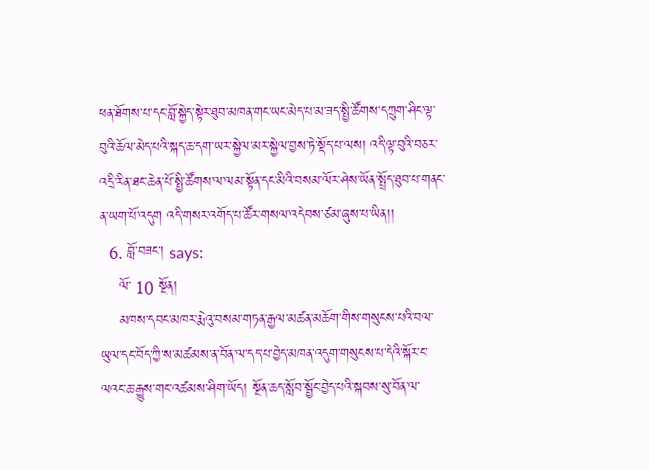ཕན་ཐོགས་པ་དང་བློ་སྐྱེད་སྟེར་ཐུབ་མཁན་གང་ཡང་མེད་པ་མ་ཟད་སྤྱི་ཚོགས་དཀྲུག་ཤིང་ལྟ་བུའི་ཆོལ་མེད་པའི་སྐད་ཆ་དག་ཡར་སྐྱེལ་མར་སྐྱེལ་བྱས་ཏེ་སྡོད་པ་ལས། འདི་ལྟ་བུའི་བཅར་འདྲི་རིན་ཐང་ཆེན་པོ་སྤྱི་ཚོགས་ལ་ལམ་སྟོན་དང་མིའི་བསམ་ལོར་ཤེས་ཡོན་སྤྲོད་ཐུབ་པ་གནང་ན་ཡག་པོ་འདུག འདི་གསར་འགོད་པ་ཚོར་གསལ་འདེབས་ཙམ་ཞུས་པ་ཡིན།།
  6. བློ་བཟང་། says:
    ལོ་ 10 སྔོན།
    མཁས་དབང་མཁར་རྨེའུ་བསམ་གཏན་རྒྱལ་མཚན་མཆོག་གིས་གསུངས་པའི་བལ་ཡུལ་དང་བོད་ཀྱི་ས་མཚམས་ན་བོན་ལ་དད་པ་བྱེད་མཁན་འདུག་གསུངས་པ་དེའི་སྐོར་ང་ལའང་ཆ་རྒྱུས་གང་འཚམས་ཤིག་ཡོད། སྔོན་ཆད་སློབ་སྦྱོང་བྱེད་པའི་སྐབས་སུ་བོན་ལ་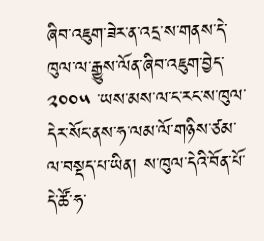ཞིབ་འཇུག་ཟེར་ན་འདྲ་ས་གནས་དེ་ཁུལ་ལ་རྒྱུས་ལོན་ཞིབ་འཇུག་བྱེད་ ༢༠༠༥ ་ཡས་མས་ལ་ང་རང་ས་ཁུལ་དེར་སོང་ནས་ཧ་ལམ་ལོ་གཉིས་ཙམ་ལ་བསྡད་པ་ཡིན། ས་ཁུལ་དེའི་བོན་པོ་དེ་ཚོ་ཧ་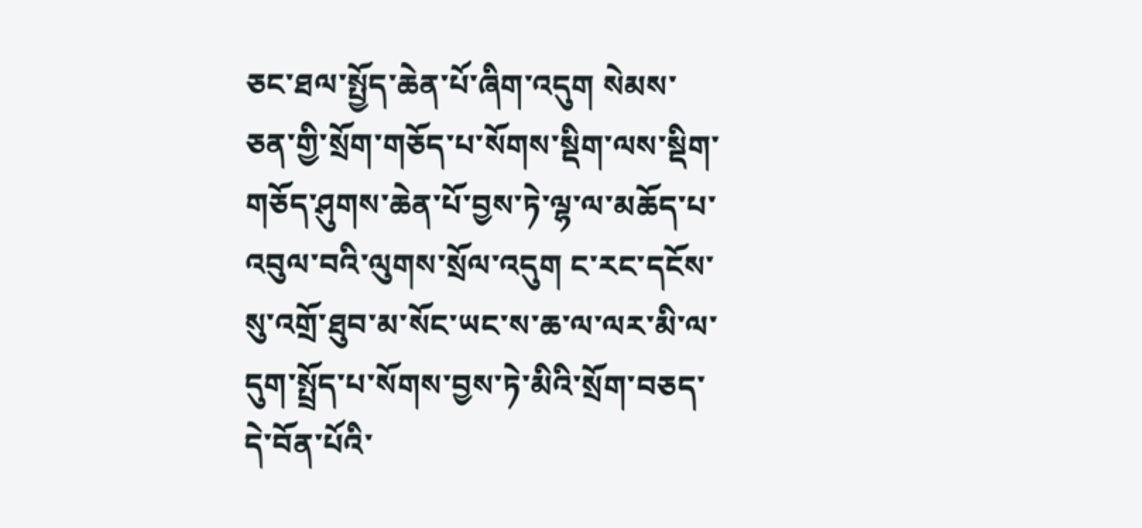ཅང་ཐལ་སྤྱོད་ཆེན་པོ་ཞིག་འདུག སེམས་ཅན་གྱི་སྲོག་གཅོད་པ་སོགས་སྡིག་ལས་སྡིག་གཅོད་ཤུགས་ཆེན་པོ་བྱས་ཏེ་ལྷ་ལ་མཆོད་པ་འབུལ་བའི་ལུགས་སྲོལ་འདུག ང་རང་དངོས་སུ་འགྲོ་ཐུབ་མ་སོང་ཡང་ས་ཆ་ལ་ལར་མི་ལ་དུག་སྤྲོད་པ་སོགས་བྱས་ཏེ་མིའི་སྲོག་བཅད་དེ་བོན་པོའི་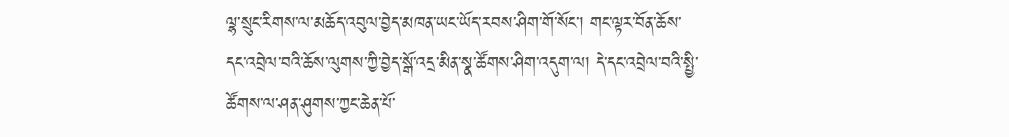ལྷ་སྲུང་རིགས་ལ་མཆོད་འབུལ་བྱེད་མཁན་ཡང་ཡོད་རབས་ཤིག་གོ་སོང་། གང་ལྟར་བོན་ཆོས་དང་འབྲེལ་བའི་ཆོས་ལུགས་ཀྱི་བྱེད་སྒོ་འདྲ་མིན་སྣ་ཚོགས་ཤིག་འདུག་ལ། དེ་དང་འབྲེལ་བའི་སྤྱི་ཚོགས་ལ་ཤན་ཤུགས་ཀྱང་ཆེན་པོ་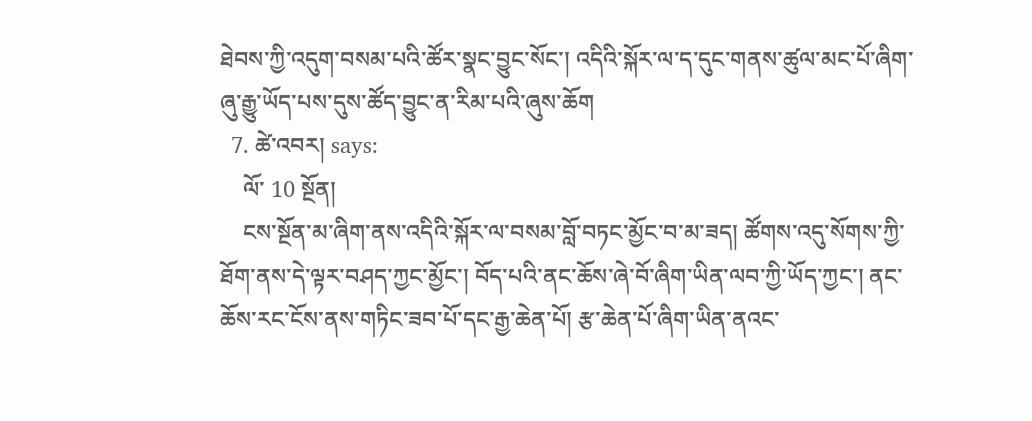ཐེབས་ཀྱི་འདུག་བསམ་པའི་ཚོར་སྣང་བྱུང་སོང་། འདིའི་སྐོར་ལ་ད་དུང་གནས་ཚུལ་མང་པོ་ཞིག་ཞུ་རྒྱུ་ཡོད་པས་དུས་ཚོད་བྱུང་ན་རིམ་པའི་ཞུས་ཆོག
  7. ཚེ་འབར། says:
    ལོ་ 10 སྔོན།
    ངས་སྔོན་མ་ཞིག་ནས་འདིའི་སྐོར་ལ་བསམ་བློ་བཏང་མྱོང་བ་མ་ཟད། ཚོགས་འདུ་སོགས་ཀྱི་ཐོག་ནས་དེ་ལྟར་བཤད་ཀྱང་མྱོང་། བོད་པའི་ནང་ཆོས་ཞེ་བོ་ཞིག་ཡིན་ལབ་ཀྱི་ཡོད་ཀྱང་། ནང་ཆོས་རང་ངོས་ནས་གཏིང་ཟབ་པོ་དང་རྒྱ་ཆེན་པོ། རྩ་ཆེན་པོ་ཞིག་ཡིན་ནའང་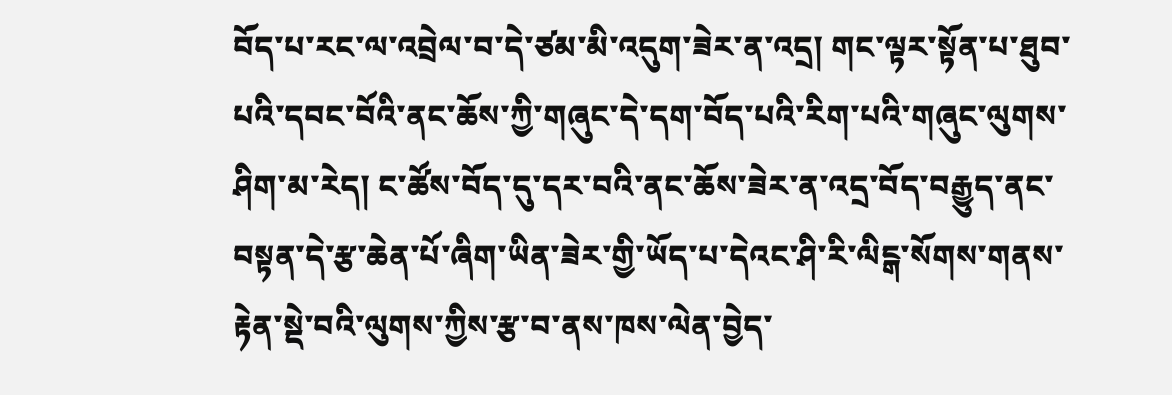བོད་པ་རང་ལ་འབྲེལ་བ་དེ་ཙམ་མི་འདུག་ཟེར་ན་འདྲ། གང་ལྟར་སྟོན་པ་ཐུབ་པའི་དབང་བོའི་ནང་ཆོས་ཀྱི་གཞུང་དེ་དག་བོད་པའི་རིག་པའི་གཞུང་ལུགས་ཤིག་མ་རེད། ང་ཚོས་བོད་དུ་དར་བའི་ནང་ཆོས་ཟེར་ན་འདྲ་བོད་བརྒྱུད་ནང་བསྟན་དེ་རྩ་ཆེན་པོ་ཞིག་ཡིན་ཟེར་གྱི་ཡོད་པ་དེའང་ཤི་རི་ལིངྒ་སོགས་གནས་རྟེན་སྡེ་བའི་ལུགས་ཀྱིས་རྩ་བ་ནས་ཁས་ལེན་བྱེད་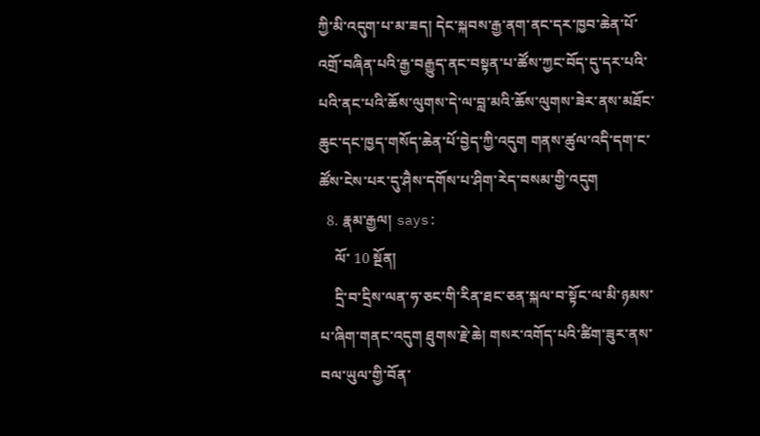ཀྱི་མི་འདུག་པ་མ་ཟད། དེང་སྐབས་རྒྱ་ནག་ནང་དར་ཁྱབ་ཆེན་པོ་འགྲོ་བཞིན་པའི་རྒྱ་བརྒྱུད་ནང་བསྟན་པ་ཚོས་ཀྱང་བོད་དུ་དར་པའི་པའི་ནང་པའི་ཆོས་ལུགས་དེ་ལ་བླ་མའི་ཆོས་ལུགས་ཟེར་ནས་མཐོང་ཆུང་དང་ཁྱད་གསོད་ཆེན་པོ་བྱེད་ཀྱི་འདུག གནས་ཚུལ་འདི་དག་ང་ཚོས་ངེས་པར་དུ་ཤཻས་དགོས་པ་ཤིག་རེད་བསམ་གྱི་འདུག
  8. རྣམ་རྒྱལ། says:
    ལོ་ 10 སྔོན།
    དྲི་བ་དྲིས་ལན་ཧ་ཅང་གི་རིན་ཐང་ཅན་སྐལ་བ་སྟོང་ལ་མི་ཉམས་པ་ཞིག་གནང་འདུག ཐུགས་རྗེ་ཆེ། གསར་འགོད་པའི་ཚིག་ཟུར་ནས་བལ་ཡུལ་གྱི་བོན་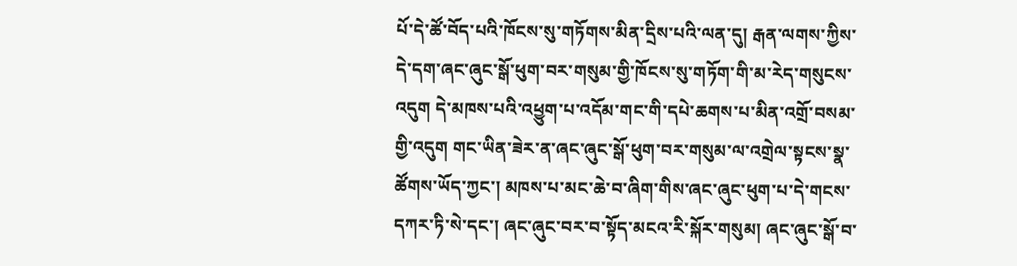པོ་དེ་ཚོ་བོད་པའི་ཁོངས་སུ་གཏོགས་མིན་དྲིས་པའི་ལན་དུ། རྒན་ལགས་ཀྱིས་དེ་དག་ཞང་ཞུང་སྒོ་ཕུག་བར་གསུམ་གྱི་ཁོངས་སུ་གཏོག་གི་མ་རེད་གསུངས་འདུག དེ་མཁས་པའི་འཕྱུག་པ་འདོམ་གང་གི་དཔེ་ཆགས་པ་མིན་འགྲོ་བསམ་གྱི་འདུག གང་ཡིན་ཟེར་ན་ཞང་ཞུང་སྒོ་ཕུག་བར་གསུམ་ལ་འགྲེལ་སྟངས་སྣ་ཚོགས་ཡོད་ཀྱང་། མཁས་པ་མང་ཆེ་བ་ཞིག་གིས་ཞང་ཞུང་ཕུག་པ་དེ་གངས་དཀར་ཏི་སེ་དང་། ཞང་ཞུང་བར་བ་སྟོད་མངའ་རི་སྐོར་གསུམ། ཞང་ཞུང་སྒོ་བ་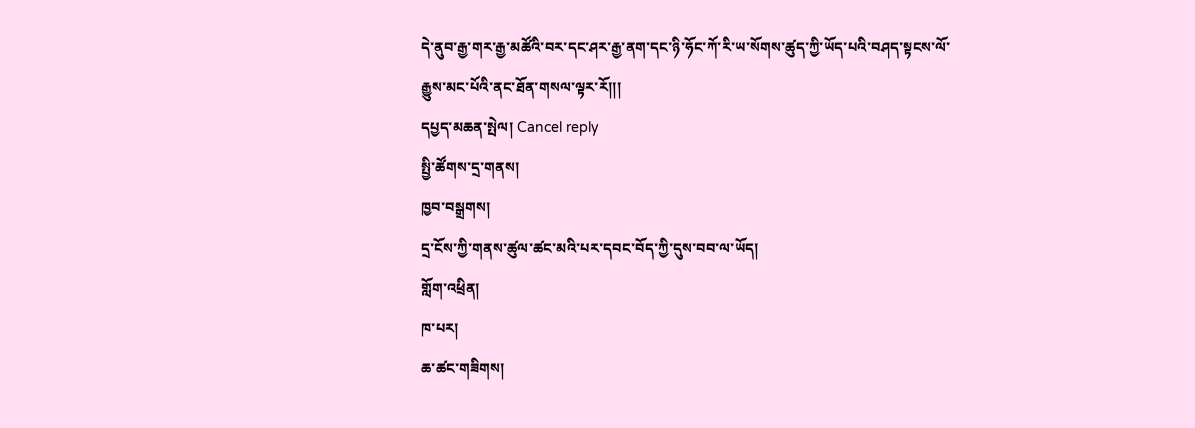དེ་ནུབ་རྒྱ་གར་རྒྱ་མཚོའི་བར་དང་ཤར་རྒྱ་ནག་དང་ཉི་ཧོང་ཀོ་རི་ཡ་སོགས་ཚུད་ཀྱི་ཡོད་པའི་བཤད་སྟངས་ལོ་རྒྱུས་མང་པོའི་ནང་ཐོན་གསལ་ལྟར་རོ།།།
དཔྱད་མཆན་སྤེལ། Cancel reply
སྤྱི་ཚོགས་དྲ་གནས།
ཁྱབ་བསྒྲགས།
དྲ་ངོས་ཀྱི་གནས་ཚུལ་ཚང་མའི་པར་དབང་བོད་ཀྱི་དུས་བབ་ལ་ཡོད།
གློག་འཕྲིན།
ཁ་པར།
ཆ་ཚང་གཟིགས།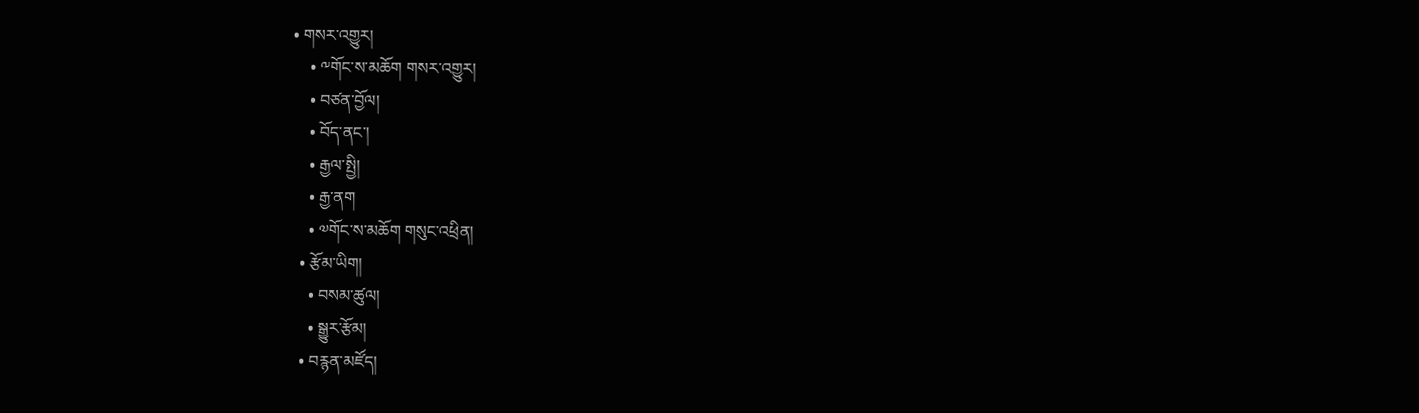• གསར་འགྱུར།
    • ༸གོང་ས་མཆོག གསར་འགྱུར།
    • བཙན་བྱོལ།
    • བོད་ནང་།
    • རྒྱལ་སྤྱི།
    • རྒྱ་ནག
    • ༧གོང་ས་མཆོག གསུང་འཕྲིན།
  • རྩོམ་ཡིག།
    • བསམ་ཚུལ།
    • སྒྱུར་རྩོམ།
  • བརྙན་མཛོད།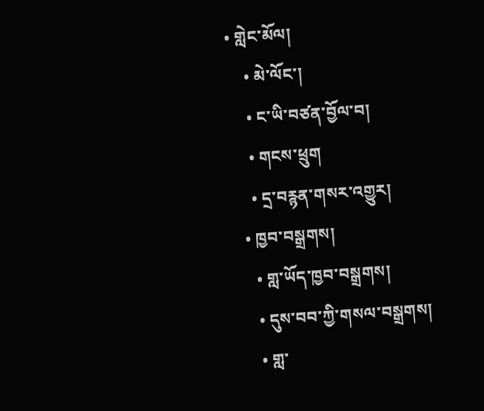• གླེང་མོལ།
    • མེ་ལོང་།
    • ང་ཡི་བཙན་བྱོལ་བ།
    • གངས་ཕྲུག
    • དྲ་བརྙན་གསར་འགྱུར།
  • ཁྱབ་བསྒྲགས།
    • གླ་ཡོད་ཁྱབ་བསྒྲགས།
    • དུས་བབ་ཀྱི་གསལ་བསྒྲགས།
    • གླ་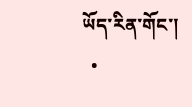ཡོད་རིན་གོང་།
  •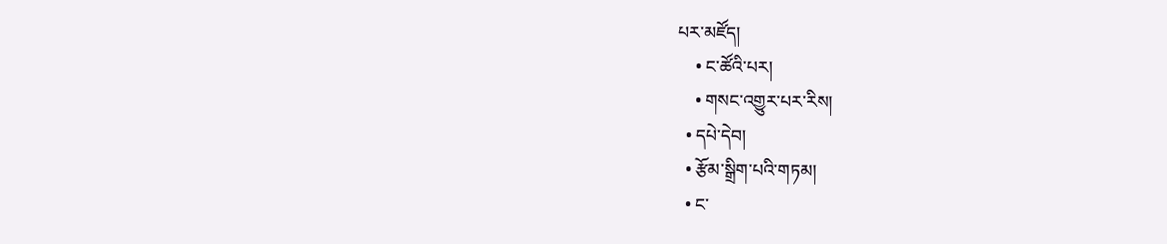པར་མཛོད།
    • ང་ཚོའི་པར།
    • གསང་འགྱུར་པར་རིས།
  • དཔེ་དེབ།
  • རྩོམ་སྒྲིག་པའི་གཏམ།
  • ང་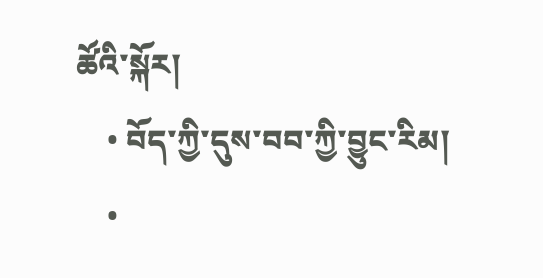ཚོའི་སྐོར།
    • བོད་ཀྱི་དུས་བབ་ཀྱི་བྱུང་རིམ།
    •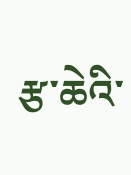རྩ་ཆེའི་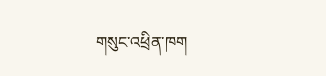གསུང་འཕྲིན་ཁག